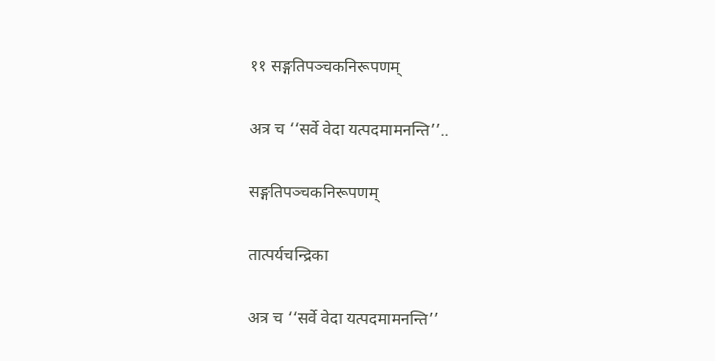११ सङ्गतिपञ्चकनिरूपणम्

अत्र च ‘‘सर्वे वेदा यत्पदमामनन्ति’’..

सङ्गतिपञ्चकनिरूपणम्

तात्पर्यचन्द्रिका

अत्र च ‘‘सर्वे वेदा यत्पदमामनन्ति’’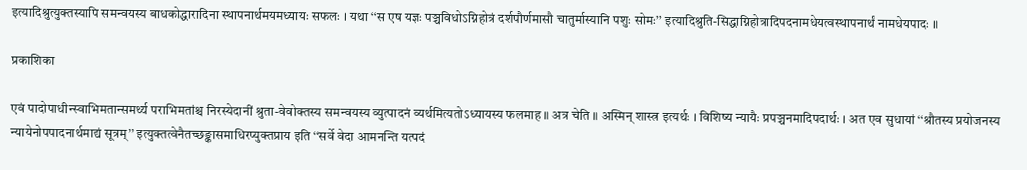इत्यादिश्रुत्युक्तस्यापि समन्वयस्य बाधकोद्धारादिना स्थापनार्थमयमध्यायः सफलः । यथा ‘‘स एष यज्ञः पञ्चविधोऽग्निहोत्रं दर्शपौर्णमासौ चातुर्मास्यानि पशुः सोमः’’ इत्यादिश्रुति-सिद्धाग्निहोत्रादिपदनामधेयत्वस्थापनार्थं नामधेयपादः ॥

प्रकाशिका

एवं पादोपाधीन्स्वाभिमतान्समर्थ्य पराभिमतांश्च निरस्येदानीं श्रुता-वेवोक्तस्य समन्वयस्य व्युत्पादनं व्यर्थमित्यतोऽध्यायस्य फलमाह ॥ अत्र चेति ॥ अस्मिन् शास्त्र इत्यर्थः । विशिष्य न्यायैः प्रपञ्चनमादिपदार्थः । अत एव सुधायां ‘‘श्रौतस्य प्रयोजनस्य न्यायेनोपपादनार्थमाद्यं सूत्रम्’’ इत्युक्तत्वेनैतच्छङ्कासमाधिरप्युक्तप्राय इति ‘‘सर्वे वेदा आमनन्ति यत्पदं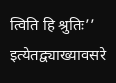त्विति हि श्रुतिः’’ इत्येतद्व्याख्यावसरे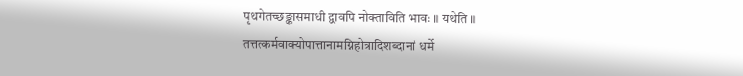पृथगेतच्छङ्कासमाधी द्वावपि नोक्ताविति भावः ॥ यथेति ॥ तत्तत्कर्मवाक्योपात्तानामग्निहोत्रादिशब्दानां धर्मे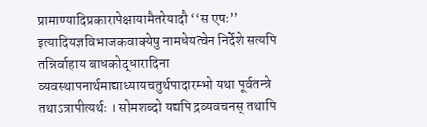प्रामाण्यादिप्रकारापेक्षायामैतरेयादौ ‘‘स एषः’’ इत्यादियज्ञविभाजकवाक्येषु नामधेयत्वेन निर्देशे सत्यपि तन्निर्वाहाय बाधकोद्धारादिना व्यवस्थापनार्थमाद्याध्यायचतुर्थपादारम्भो यथा पूर्वतन्त्रे तथाऽत्रापीत्यर्थः । सोमशब्दो यद्यपि द्रव्यवचनस् तथापि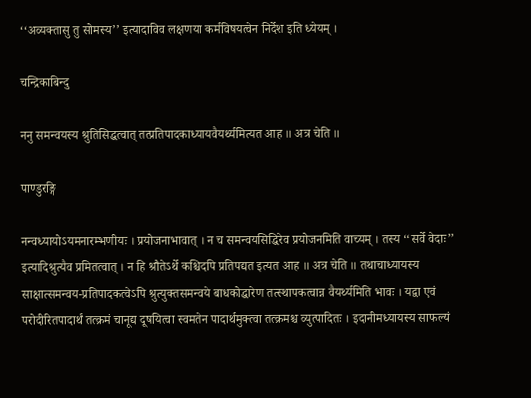‘‘अव्यक्तासु तु सोमस्य’’ इत्यादाविव लक्षणया कर्मविषयत्वेन निर्देश इति ध्येयम् ।

चन्द्रिकाबिन्दु

ननु समन्वयस्य श्रुतिसिद्धत्वात् तत्प्रतिपादकाध्यायवैयर्थ्यमित्यत आह ॥ अत्र चेति ॥

पाण्डुरङ्गि

नन्वध्यायोऽयमनारम्भणीयः । प्रयोजनाभावात् । न च समन्वयसिद्धिरेव प्रयोजनमिति वाच्यम् । तस्य ‘‘सर्वे वेदाः’’ इत्यादिश्रुत्यैव प्रमितत्वात् । न हि श्रौतेऽर्थे कश्चिदपि प्रतिपद्यत इत्यत आह ॥ अत्र चेति ॥ तथाचाध्यायस्य साक्षात्समन्वय-प्रतिपादकत्वेऽपि श्रुत्युक्तसमन्वये बाधकोद्धारेण तत्स्थापकत्वान्न वैयर्थ्यमिति भावः । यद्वा एवं परोदीरितपादार्थं तत्क्रमं चानूद्य दूषयित्वा स्वमतेन पादार्थमुक्त्वा तत्क्रमश्च व्युत्पादितः । इदानीमध्यायस्य साफल्यं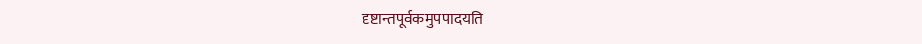दृष्टान्तपूर्वकमुपपादयति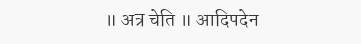॥ अत्र चेति ॥ आदिपदेन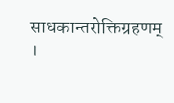साधकान्तरोक्तिग्रहणम् ।